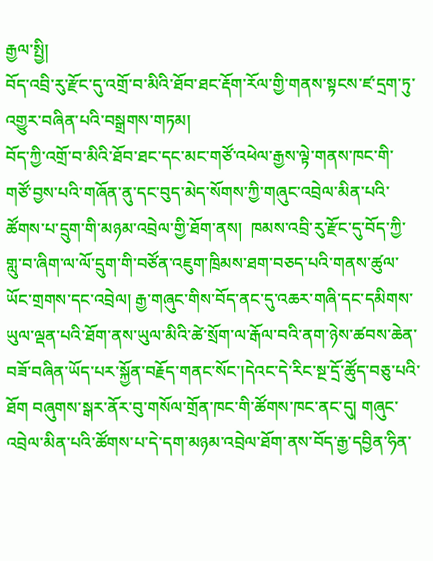རྒྱལ་སྤྱི།
བོད་འབྲི་རུ་རྫོང་དུ་འགྲོ་བ་མིའི་ཐོབ་ཐང་རྡོག་རོལ་གྱི་གནས་སྟངས་ཛ་དྲག་ཏུ་འགྱུར་བཞིན་པའི་བསྒྲགས་གཏམ།
བོད་ཀྱི་འགྲོ་བ་མིའི་ཐོབ་ཐང་དང་མང་གཙོ་འཕེལ་རྒྱས་ལྟེ་གནས་ཁང་གི་གཙོ་བྱས་པའི་གཞོན་ནུ་དང་བུད་མེད་སོགས་ཀྱི་གཞུང་འབྲེལ་མིན་པའི་ཚོགས་པ་དྲུག་གི་མཉམ་འབྲེལ་གྱི་ཐོག་ནས།  ཁམས་འབྲི་རུ་རྫོང་དུ་བོད་ཀྱི་གླུ་བ་ཞིག་ལ་ལོ་དྲུག་གི་བཙོན་འཇུག་ཁྲིམས་ཐག་བཅད་པའི་གནས་ཚུལ་ཡོང་གྲགས་དང་འབྲེལ། རྒྱ་གཞུང་གིས་བོད་ནང་དུ་འཆར་གཞི་དང་དམིགས་ཡུལ་ལྡན་པའི་ཐོག་ནས་ཡུལ་མིའི་ཚེ་སྲོག་ལ་རྒོལ་བའི་ནག་ཉེས་ཚབས་ཆེན་བཟོ་བཞིན་ཡོད་པར་སྐྱོན་བརྗོད་གནང་སོང་།དེའང་དེ་རིང་སྔ་དྲོ་ཚོུད་བཅུ་པའི་ཐོག བཞུགས་སྒར་ནོར་བུ་གསོལ་གྲོན་ཁང་གི་ཚོགས་ཁང་ནང་དུ། གཞུང་འབྲེལ་མིན་པའི་ཚོགས་པ་དེ་དག་མཉམ་འབྲེལ་ཐོག་ནས་བོད་རྒྱ་དབྱིན་ཧིན་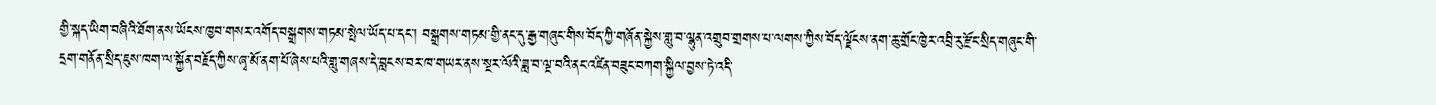གྱི་སྐད་ཡིག་བཞིའི་ཐོག་ནས་ཡོངས་ཁྱབ་གསར་འགོད་བསྒྲགས་གཏམ་སྤེལ་ཡོད་པ་དང་། བསྒྲགས་གཏམ་གྱི་ནང་དུ་རྒྱ་གཞུང་གིས་བོད་ཀྱི་གཞོན་སྐྱེས་གླུ་བ་ལྷུན་འགྲུབ་གྲགས་པ་ལགས་ཀྱིས་བོད་ལྗོངས་ནག་ཆུ་གྲོང་ཁྱེར་འབྲི་རུ་རྫོང་སྲིད་གཞུང་གི་དྲག་གནོན་སྲིད་ཇུས་ཁག་ལ་སྐྱོན་བརྗོད་ཀྱིས་ཞྭ་མོ་ནག་པོ་ཞེས་པའི་གླུ་གཞས་དེ་བླངས་བར་ཁ་གཡར་ནས་སྔར་ལོའི་ཟླ་བ་ལྔ་བའི་ནང་འཛིན་བཟུང་བཀག་སྐྱིལ་བྱས་ཏེ་འདི་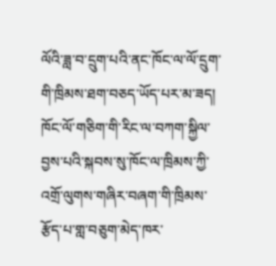ལོའི་ཟླ་བ་དྲུག་པའི་ནང་ཁོང་ལ་ལོ་དྲུག་གི་ཁྲིམས་ཐག་བཅད་ཡོད་པར་མ་ཟད། ཁོང་ལོ་གཅིག་གི་རིང་ལ་བཀག་སྐྱིལ་བྱས་པའི་སྐབས་སུ་ཁོང་ལ་ཁྲིམས་ཀྱི་འགྲོ་ལུགས་གཞིར་བཞག་གི་ཁྲིམས་རྩོད་པ་གླ་བཅུག་མེད་ཁར་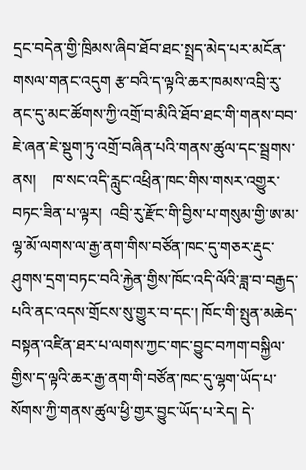དྲང་བདེན་གྱི་ཁྲིམས་ཞིབ་ཐོབ་ཐང་སྤྲད་མེད་པར་མངོན་གསལ་གནང་འདུག རྩ་བའི་ད་ལྟའི་ཆར་ཁམས་འབྲི་རུ་ནང་དུ་མང་ཚོགས་ཀྱི་འགྲོ་བ་མིའི་ཐོབ་ཐང་གི་གནས་བབ་ཇེ་ཞན་ཇེ་སྡུག་ཏུ་འགྲོ་བཞིན་པའི་གནས་ཚུལ་དང་སྦྲགས་ནས།    ཁ་སང་འདི་རླུང་འཕྲིན་ཁང་གིས་གསར་འགྱུར་བཏང་ཟིན་པ་ལྟར།  འབྲི་རུ་རྫོང་གི་བྱིས་པ་གསུམ་གྱི་ཨ་མ་ལྷ་མོ་ལགས་ལ་རྒྱ་ནག་གིས་བཙོན་ཁང་དུ་གཅར་རྡུང་ཤུགས་དྲག་བཏང་བའི་རྐྱེན་གྱིས་ཁོང་འདི་ལོའི་ཟླ་བ་བརྒྱད་པའི་ནང་འདས་གྲོངས་སུ་གྱུར་བ་དང་། ཁོང་གི་སྤུན་མཆེད་བསྟན་འཛིན་ཐར་པ་ལགས་ཀྱང་གང་བྱུང་བཀག་བསྐྱིལ་གྱིས་ད་ལྟའི་ཆར་རྒྱ་ནག་གི་བཙོན་ཁང་དུ་ལྷག་ཡོད་པ་སོགས་ཀྱི་གནས་ཚུལ་ཕྱི་གྱར་བྱུང་ཡོད་པ་རེད། དེ་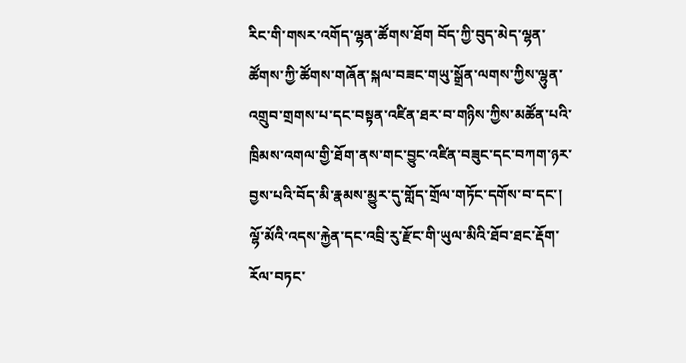རིང་གི་གསར་འགོད་ལྷན་ཚོགས་ཐོག བོད་ཀྱི་བུད་མེད་ལྷན་ཚོགས་ཀྱི་ཚོགས་གཞོན་སྐལ་བཟང་གཡུ་སྒྲོན་ལགས་ཀྱིས་ལྷུན་འགྲུབ་གྲགས་པ་དང་བསྟན་འཛིན་ཐར་བ་གཉིས་ཀྱིས་མཚོན་པའི་ཁྲིམས་འགལ་གྱི་ཐོག་ནས་གང་བྱུང་འཛིན་བཟུང་དང་བཀག་ཉར་བྱས་པའི་བོད་མི་རྣམས་མྱུར་དུ་གློད་གྲོལ་གཏོང་དགོས་བ་དང་། ལྷོ་མོའི་འདས་རྐྱེན་དང་འབྲི་རུ་རྫོང་གི་ཡུལ་མིའི་ཐོབ་ཐང་རྡོག་རོལ་བཏང་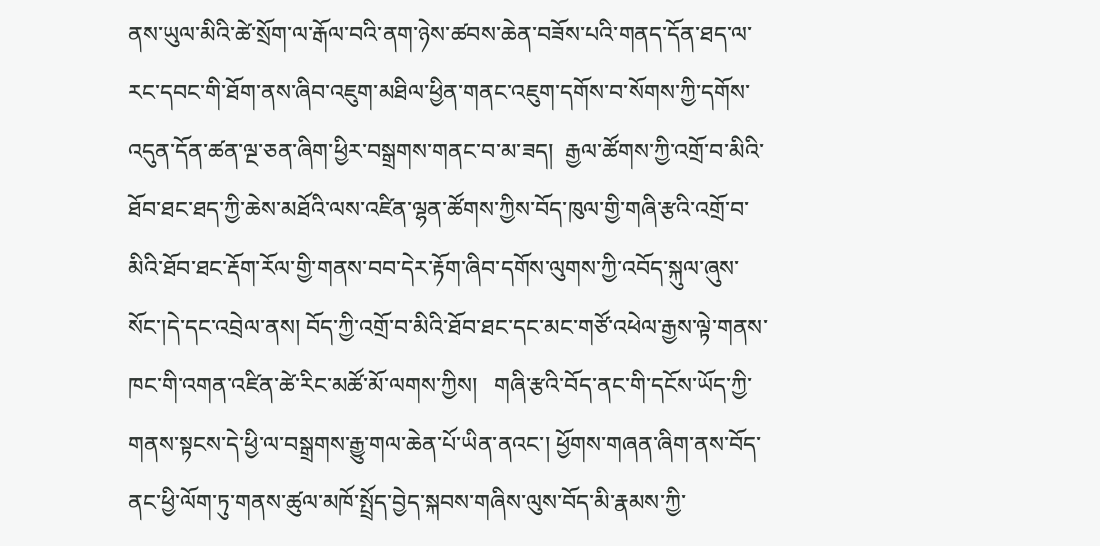ནས་ཡུལ་མིའི་ཚེ་སྲོག་ལ་རྒོལ་བའི་ནག་ཉེས་ཚབས་ཆེན་བཟོས་པའི་གནད་དོན་ཐད་ལ་རང་དབང་གི་ཐོག་ནས་ཞིབ་འཇུག་མཐིལ་ཕྱིན་གནང་འཇུག་དགོས་བ་སོགས་ཀྱི་དགོས་འདུན་དོན་ཚན་ལྔ་ཅན་ཞིག་ཕྱིར་བསྒྲགས་གནང་བ་མ་ཟད།  རྒྱལ་ཚོགས་ཀྱི་འགྲོ་བ་མིའི་ཐོབ་ཐང་ཐད་ཀྱི་ཆེས་མཐོའི་ལས་འཛིན་ལྷན་ཚོགས་ཀྱིས་བོད་ཁུལ་གྱི་གཞི་རྩའི་འགྲོ་བ་མིའི་ཐོབ་ཐང་རྡོག་རོལ་གྱི་གནས་བབ་དེར་རྟོག་ཞིབ་དགོས་ལུགས་ཀྱི་འབོད་སྐུལ་ཞུས་སོང་།དེ་དང་འབྲེལ་ནས། བོད་ཀྱི་འགྲོ་བ་མིའི་ཐོབ་ཐང་དང་མང་གཙོ་འཕེལ་རྒྱས་ལྟེ་གནས་ཁང་གི་འགན་འཛིན་ཚེ་རིང་མཚོ་མོ་ལགས་ཀྱིས།   གཞི་རྩའི་བོད་ནང་གི་དངོས་ཡོད་ཀྱི་གནས་སྟངས་དེ་ཕྱི་ལ་བསྒྲགས་རྒྱུ་གལ་ཆེན་པོ་ཡིན་ནའང་། ཕྱོགས་གཞན་ཞིག་ནས་བོད་ནང་ཕྱི་ལོག་ཏུ་གནས་ཚུལ་མཁོ་སྤྲོད་བྱེད་སྐབས་གཞིས་ལུས་བོད་མི་རྣམས་ཀྱི་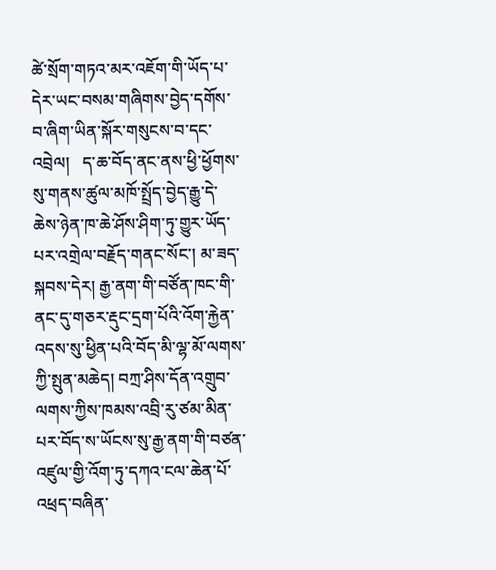ཚེ་སྲོག་གཏའ་མར་འཇོག་གི་ཡོད་པ་དེར་ཡང་བསམ་གཞིགས་བྱེད་དགོས་བ་ཞིག་ཡིན་སྐོར་གསུངས་བ་དང་འབྲེལ།   ད་ཆ་བོད་ནང་ནས་ཕྱི་ཕྱོགས་སུ་གནས་ཚུལ་མཁོ་སྤྲོད་བྱེད་རྒྱུ་དེ་ཆེས་ཉེན་ཁ་ཆེ་ཤོས་ཤིག་ཏུ་གྱུར་ཡོད་པར་འགྲེལ་བརྗོད་གནང་སོང་། མ་ཟད་སྐབས་དེར། རྒྱ་ནག་གི་བཙོན་ཁང་གི་ནང་དུ་གཅར་རྡུང་དྲག་པོའི་འོག་རྐྱེན་འདས་སུ་ཕྱིན་པའི་བོད་མི་ལྷ་མོ་ལགས་ཀྱི་སྤུན་མཆེད། བཀྲ་ཤིས་དོན་འགྲུབ་ལགས་ཀྱིས་ཁམས་འབྲི་རུ་ཙམ་མིན་པར་བོད་ས་ཡོངས་སུ་རྒྱ་ནག་གི་བཙན་འཛུལ་གྱི་འོག་ཏུ་དཀའ་ངལ་ཆེན་པོ་འཕྲད་བཞིན་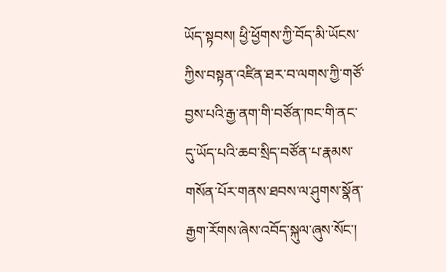ཡོད་སྟབས། ཕྱི་ཕྱོགས་ཀྱི་བོད་མི་ཡོངས་ཀྱིས་བསྟན་འཛིན་ཐར་བ་ལགས་ཀྱི་གཙོ་བྱས་པའི་རྒྱ་ནག་གི་བཙོན་ཁང་གི་ནང་དུ་ཡོད་པའི་ཆབ་སྲིད་བཙོན་པ་རྣམས་གསོན་པོར་གནས་ཐབས་ལ་ཤུགས་སྣོན་རྒྱག་རོགས་ཞེས་འབོད་སྐུལ་ཞུས་སོང་།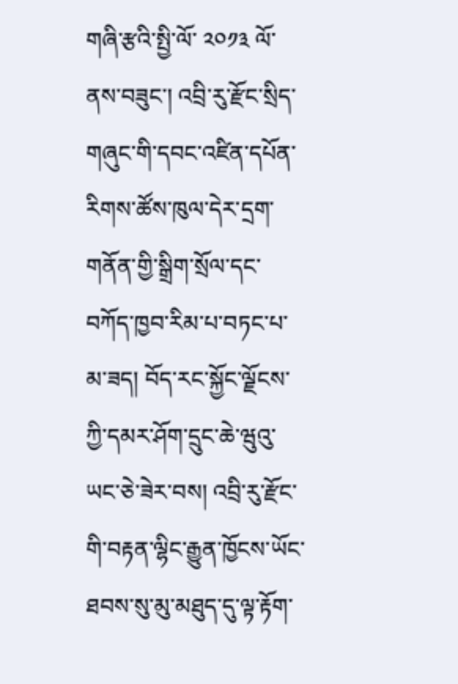གཞི་རྩའི་སྤྱི་ལོ་ ༢༠༡༣ ལོ་ནས་བཟུང་། འབྲི་རུ་རྫོང་སྲིད་གཞུང་གི་དབང་འཛིན་དཔོན་རིགས་ཚོས་ཁུལ་དེར་དྲག་གནོན་གྱི་སྒྲིག་སྲོལ་དང་བཀོད་ཁྱབ་རིམ་པ་བཏང་པ་མ་ཟད། བོད་རང་སྐྱོང་ལྗོངས་ཀྱི་དམར་ཤོག་དྲུང་ཆེ་ཝུའུ་ཡང་ཅེ་ཟེར་བས། འབྲི་རུ་རྫོང་གི་བརྟན་ལྷིང་རྒྱུན་ཁྱོངས་ཡོང་ཐབས་སུ་མུ་མཐུད་དུ་ལྟ་རྟོག་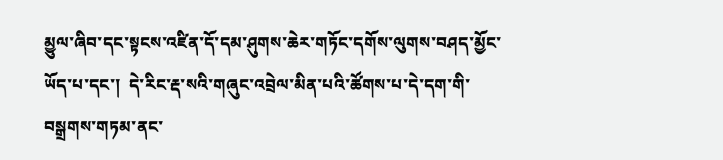མྱུལ་ཞིབ་དང་སྟངས་འཛིན་དོ་དམ་ཤུགས་ཆེར་གཏོང་དགོས་ལུགས་བཤད་མྱོང་ཡོད་པ་དང་།  དེ་རིང་རྡ་སའི་གཞུང་འབྲེལ་མིན་པའི་ཚོགས་པ་དེ་དག་གི་བསྒྲགས་གཏམ་ནང་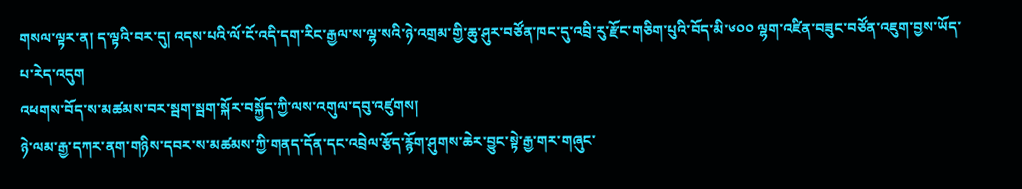གསལ་ལྟར་ན། ད་ལྟའི་བར་དུ། འདས་པའི་ལོ་ངོ་འདི་དག་རིང་རྒྱལ་ས་ལྷ་སའི་ཉེ་འགྲམ་གྱི་ཆུ་ཤུར་བཙོན་ཁང་དུ་འབྲི་རུ་རྫོང་གཅིག་པུའི་བོད་མི་༦༠༠ ལྷག་འཛིན་བཟུང་བཙོན་འཇུག་བྱས་ཡོད་པ་རེད་འདུག
འཕགས་བོད་ས་མཚམས་བར་སྦག་སྦག་སྐོར་བསྐྱོད་ཀྱི་ལས་འགུལ་དབུ་འཛུགས།
ཉེ་ལམ་རྒྱ་དཀར་ནག་གཉིས་དབར་ས་མཚམས་ཀྱི་གནད་དོན་དང་འབྲེལ་རྩོད་རྙོག་ཤུགས་ཆེར་བྱུང་སྟེ་རྒྱ་གར་གཞུང་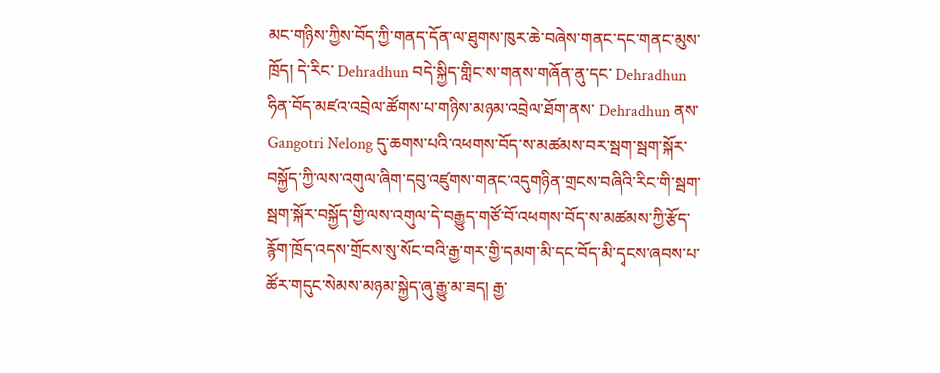མང་གཉིས་ཀྱིས་བོད་ཀྱི་གནད་དོན་ལ་ཐུགས་ཁུར་ཆེ་བཞེས་གནང་དང་གནང་མུས་ཁྲོད། དེ་རིང་ Dehradhun བདེ་སྐྱིད་གླིང་ས་གནས་གཞོན་ནུ་དང་ Dehradhun ཧིན་བོད་མཛའ་འབྲེལ་ཚོགས་པ་གཉིས་མཉམ་འབྲེལ་ཐོག་ནས་ Dehradhun ནས་ Gangotri Nelong དུ་ཆགས་པའི་འཕགས་བོད་ས་མཚམས་བར་སྦག་སྦག་སྐོར་བསྐྱོད་ཀྱི་ལས་འགུལ་ཞིག་དབུ་འཛུགས་གནང་འདུགཉིན་གྲངས་བཞིའི་རིང་གི་སྦག་སྦག་སྐོར་བསྐྱོད་གྱི་ལས་འགུལ་དེ་བརྒྱུད་གཙོ་བོ་འཕགས་བོད་ས་མཚམས་ཀྱི་རྩོད་རྙོག་ཁྲོད་འདས་གྲོངས་སུ་སོང་བའི་རྒྱ་གར་གྱི་དམག་མི་དང་བོད་མི་དྭངས་ཞབས་པ་ཚོར་གདུང་སེམས་མཉམ་སྐྱེད་ཞུ་རྒྱུ་མ་ཟད། རྒྱ་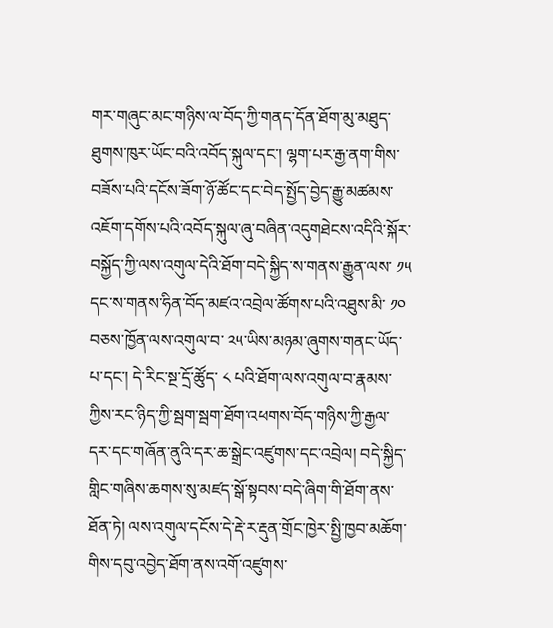གར་གཞུང་མང་གཉིས་ལ་བོད་ཀྱི་གནད་དོན་ཐོག་མུ་མཐུད་ཐུགས་ཁུར་ཡོང་བའི་འབོད་སྐུལ་དང་། ལྷག་པར་རྒྱ་ནག་གིས་བཟོས་པའི་དངོས་ཟོག་ཉོ་ཚོང་དང་བེད་སྤྱོད་བྱེད་རྒྱུ་མཚམས་འཇོག་དགོས་པའི་འབོད་སྐུལ་ཞུ་བཞིན་འདུགཐེངས་འདིའི་སྐོར་བསྐྱོད་ཀྱི་ལས་འགུལ་དེའི་ཐོག་བདེ་སྐྱིད་ས་གནས་རྒྱུན་ལས་ ༡༥ དང་ས་གནས་ཧིན་བོད་མཛའ་འབྲེལ་ཚོགས་པའི་འཐུས་མི་ ༡༠ བཅས་ཁྱོན་ལས་འགུལ་བ་ ༢༥་ཡིས་མཉམ་ཞུགས་གནང་ཡོད་པ་དང་། དེ་རིང་སྔ་དྲོ་ཚོུད་ ༨ པའི་ཐོག་ལས་འགུལ་བ་རྣམས་ཀྱིས་རང་ཉིད་ཀྱི་སྦག་སྦག་ཐོག་འཕགས་བོད་གཉིས་ཀྱི་རྒྱལ་དར་དང་གཞོན་ནུའི་དར་ཆ་སྒྲེང་འཛུགས་དང་འབྲེལ། བདེ་སྐྱིད་གླིང་གཞིས་ཆགས་སུ་མཛད་སྒོ་སྟབས་བདེ་ཞིག་གི་ཐོག་ནས་ཐོན་ཏེ། ལས་འགུལ་དངོས་དེ་རྡེ་ར་རྡུན་གྲོང་ཁྱེར་སྤྱི་ཁྱབ་མཆོག་གིས་དབུ་འབྱེད་ཐོག་ནས་འགོ་འཛུགས་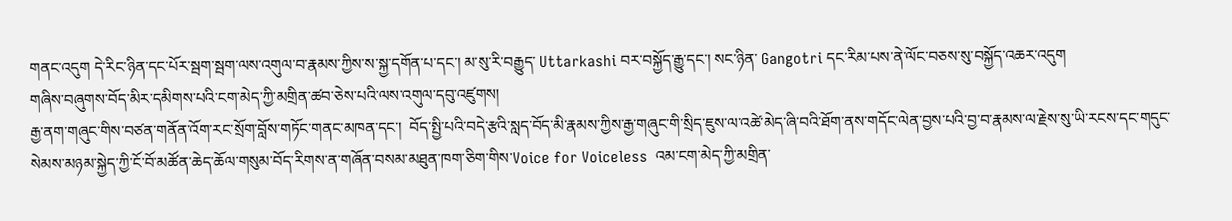གནང་འདུག དེ་རིང་ཉིན་དང་པོར་སྦག་སྦག་ལས་འགུལ་བ་རྣམས་ཀྱིས་ས་སྐྱ་དགོན་པ་དང་། མ་སུ་རི་བརྒྱུད་ Uttarkashi བར་བསྐྱོད་རྒྱུ་དང་། སང་ཉིན་ Gangotri དང་རིམ་པས་ནེ་ལོང་བཅས་སུ་བསྐྱོད་འཆར་འདུག
གཞིས་བཞུགས་བོད་མིར་དམིགས་པའི་ངག་མེད་ཀྱི་མགྲིན་ཚབ་ཅེས་པའི་ལས་འགུལ་དབུ་འཛུགས།
རྒྱ་ནག་གཞུང་གིས་བཙན་གནོན་འོག་རང་སྲོག་བློས་གཏོང་གནང་མཁན་དང་།  བོད་སྤྱི་པའི་བདེ་རྩའི་སླད་བོད་མི་རྣམས་ཀྱིས་རྒྱ་གཞུང་གི་སྲིད་ཇུས་ལ་འཚེ་མེད་ཞི་བའི་ཐོག་ནས་གདོང་ལེན་བྱས་པའི་བྱ་བ་རྣམས་ལ་རྗེས་སུ་ཡི་རངས་དང་གདུང་སེམས་མཉམ་སྐྱེད་ཀྱི་ངོ་བོ་མཚོན་ཆེད་ཆོལ་གསུམ་བོད་རིགས་ན་གཞོན་བསམ་མཐུན་ཁག་ཅིག་གིས་Voice for Voiceless  འམ་ངག་མེད་ཀྱི་མགྲིན་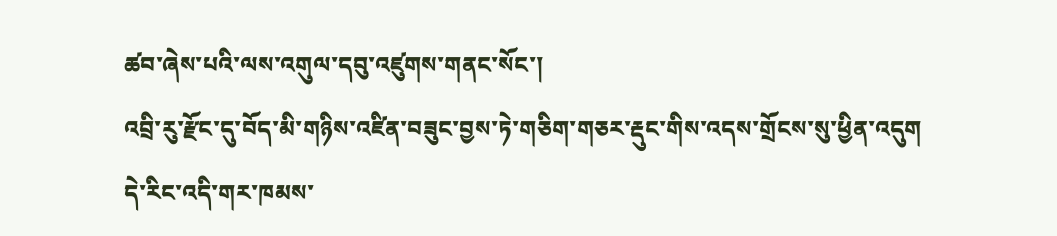ཚབ་ཞེས་པའི་ལས་འགུལ་དབུ་འཛུགས་གནང་སོང་།
འབྲི་རུ་རྫོང་དུ་བོད་མི་གཉིས་འཛིན་བཟུང་བྱས་ཏེ་གཅིག་གཅར་རྡུང་གིས་འདས་གྲོངས་སུ་ཕྱིན་འདུག
དེ་རིང་འདི་གར་ཁམས་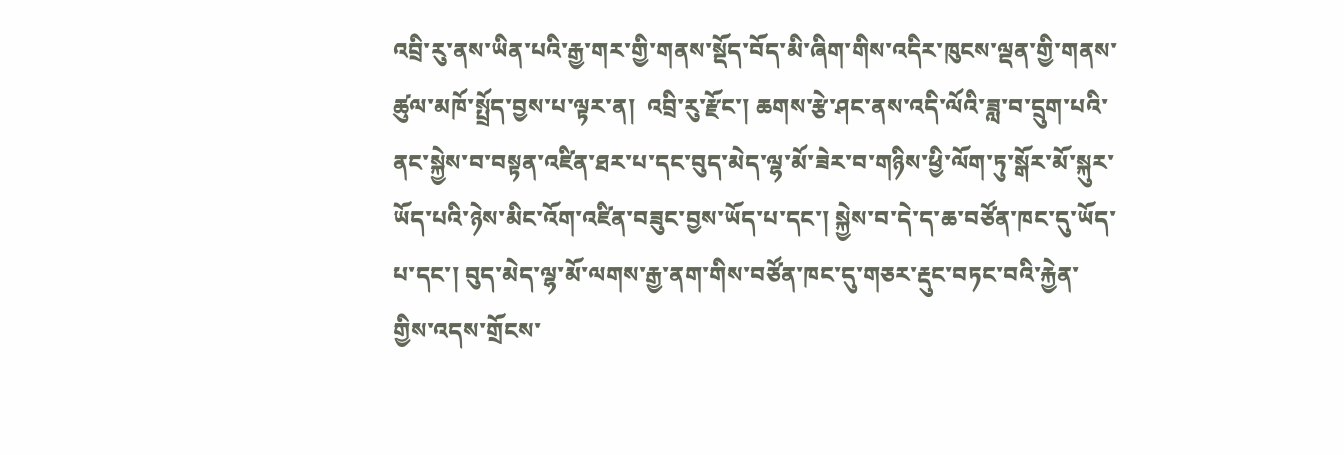འབྲི་རུ་ནས་ཡིན་པའི་རྒྱ་གར་གྱི་གནས་སྡོད་བོད་མི་ཞིག་གིས་འདིར་ཁུངས་ལྡན་གྱི་གནས་ཚུལ་མཁོ་སྤྲོད་བྱས་པ་ལྟར་ན།  འབྲི་རུ་རྫོང་། ཆགས་རྩེ་ཤང་ནས་འདི་ལོའི་ཟླ་བ་དྲུག་པའི་ནང་སྐྱེས་བ་བསྟན་འཛིན་ཐར་པ་དང་བུད་མེད་ལྷ་མོ་ཟེར་བ་གཉིས་ཕྱི་ལོག་ཏུ་སྒོར་མོ་སྐུར་ཡོད་པའི་ཉེས་མིང་འོག་འཛིན་བཟུང་བྱས་ཡོད་པ་དང་། སྐྱེས་བ་དེ་ད་ཆ་བཙོན་ཁང་དུ་ཡོད་པ་དང་། བུད་མེད་ལྷ་མོ་ལགས་རྒྱ་ནག་གིས་བཙོན་ཁང་དུ་གཅར་རྡུང་བཏང་བའི་རྐྱེན་གྱིས་འདས་གྲོངས་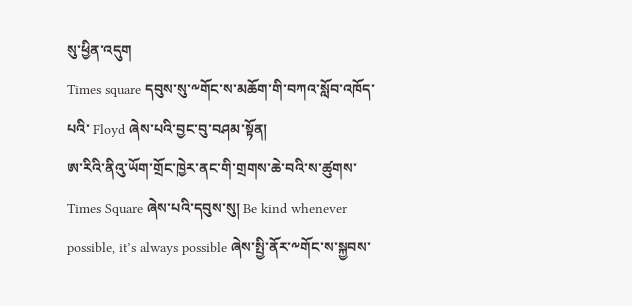སུ་ཕྱིན་འདུག
Times square དབུས་སུ་༸གོང་ས་མཆོག་གི་བཀའ་སློབ་འཁོད་པའི་ Floyd ཞེས་པའི་བྱང་བུ་བཤམ་སྟོན།
ཨ་རིའི་ནིའུ་ཡོག་གྲོང་ཁྱེར་ནང་གི་གྲགས་ཆེ་བའི་ས་ཚུགས་ Times Square ཞེས་པའི་དབུས་སུ། Be kind whenever possible, it’s always possible ཞེས་སྤྱི་ནོར་༸གོང་ས་སྐྱབས་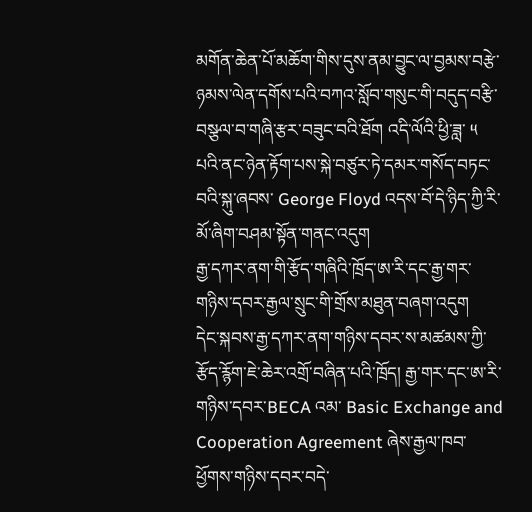མགོན་ཆེན་པོ་མཆོག་གིས་དུས་ནམ་བྱུང་ལ་བྱམས་བརྩེ་ཉམས་ལེན་དགོས་པའི་བཀའ་སློབ་གསུང་གི་བདུད་བརྩི་བསྩལ་བ་གཞི་རྩར་བཟུང་བའི་ཐོག འདི་ལོའི་ཕྱི་ཟླ་ ༥ པའི་ནང་ཉེན་རྟོག་པས་སྐེ་བཙུར་ཏེ་དམར་གསོད་བཏང་བའི་སྐུ་ཞབས་ George Floyd འདས་བོ་དེ་ཉིད་ཀྱི་རི་མོ་ཞིག་བཤམ་སྟོན་གནང་འདུག
རྒྱ་དཀར་ནག་གི་རྩོད་གཞིའི་ཁྲོད་ཨ་རི་དང་རྒྱ་གར་གཉིས་དབར་རྒྱལ་སྲུང་གི་གྲོས་མཐུན་བཞག་འདུག
དེང་སྐབས་རྒྱ་དཀར་ནག་གཉིས་དབར་ས་མཚམས་ཀྱི་རྩོད་རྙོག་ཇེ་ཆེར་འགྲོ་བཞིན་པའི་ཁྲོད། རྒྱ་གར་དང་ཨ་རི་གཉིས་དབར་BECA འམ་ Basic Exchange and Cooperation Agreement ཞེས་རྒྱལ་ཁབ་ཕྱོགས་གཉིས་དབར་བདེ་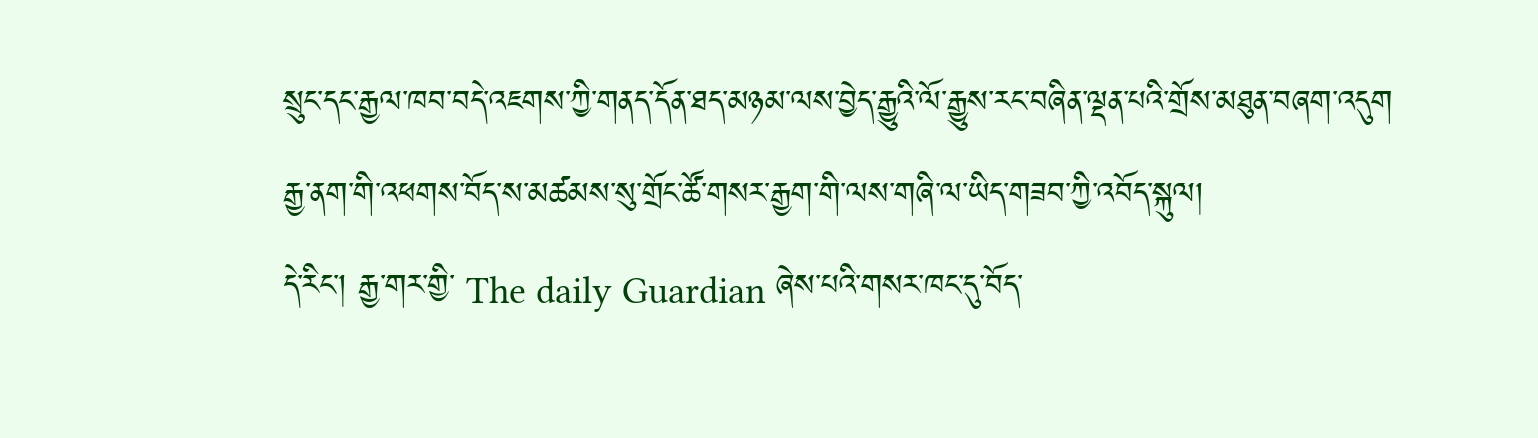སྲུང་དང་རྒྱལ་ཁབ་བདེ་འཇགས་ཀྱི་གནད་དོན་ཐད་མཉམ་ལས་བྱེད་རྒྱུའི་ལོ་རྒྱུས་རང་བཞིན་ལྡན་པའི་གྲོས་མཐུན་བཞག་འདུག
རྒྱ་ནག་གི་འཕགས་བོད་ས་མཚམས་སུ་གྲོང་ཚོ་གསར་རྒྱག་གི་ལས་གཞི་ལ་ཡིད་གཟབ་ཀྱི་འབོད་སྐུལ།
དེ་རིང་། རྒྱ་གར་གྱི་ The daily Guardian ཞེས་པའི་གསར་ཁང་དུ་བོད་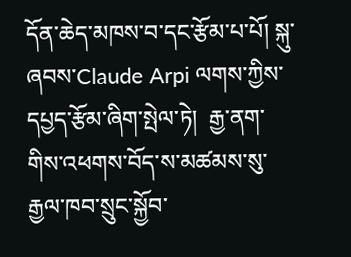དོན་ཆེད་མཁས་བ་དང་རྩོམ་པ་པོ། སྐུ་ཞབས་Claude Arpi ལགས་ཀྱིས་དཔྱད་རྩོམ་ཞིག་སྤེལ་ཏེ།  རྒྱ་ནག་གིས་འཕགས་བོད་ས་མཚམས་སུ་རྒྱལ་ཁབ་སྲུང་སྐྱོབ་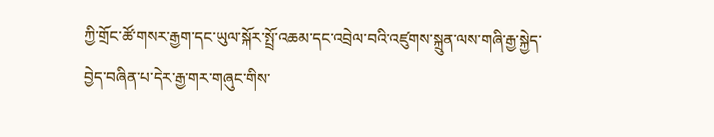ཀྱི་གྲོང་ཚོ་གསར་རྒྱག་དང་ཡུལ་སྐོར་སྤྲོ་འཆམ་དང་འབྲེལ་བའི་འཛུགས་སྐྲུན་ལས་གཞི་རྒྱ་སྐྱེད་བྱེད་བཞིན་པ་དེར་རྒྱ་གར་གཞུང་གིས་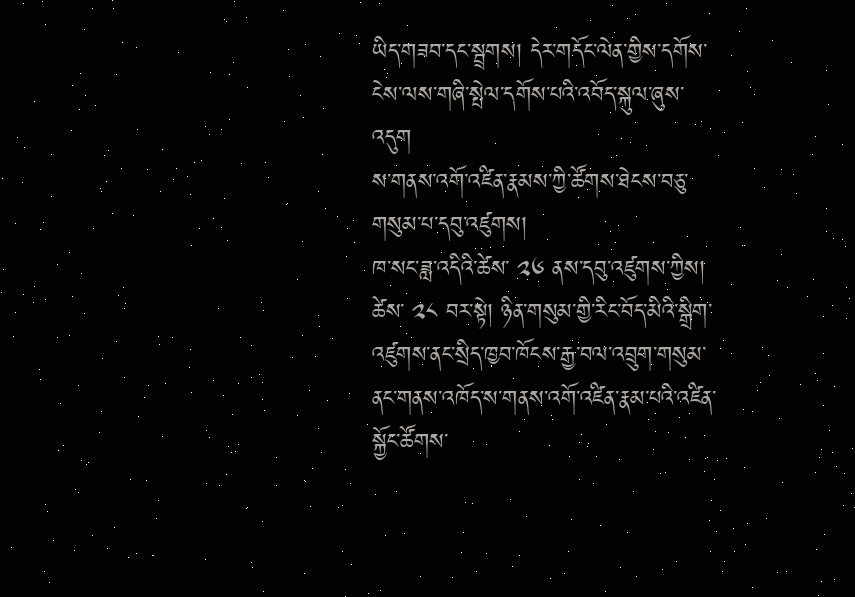ཡིད་གཟབ་དང་སྦྲགས། དེར་གདོང་ལེན་གྱིས་དགོས་ངེས་ལས་གཞི་སྤེལ་དགོས་པའི་འབོད་སྐུལ་ཞུས་འདུག
ས་གནས་འགོ་འཛིན་རྣམས་ཀྱི་ཚོགས་ཐེངས་བཅུ་གསུམ་པ་དབུ་འཛུགས།
ཁ་སང་ཟླ་འདིའི་ཚེས་ ༢༦ ནས་དབུ་འཛུགས་ཀྱིས། ཚེས་ ༢༨ བར་སྟེ། ཉིན་གསུམ་གྱི་རིང་བོད་མིའི་སྒྲིག་འཛུགས་ནང་སྲིད་ཁྱབ་ཁོངས་རྒྱ་བལ་འབྲུག་གསུམ་ནང་གནས་འཁོད་ས་གནས་འགོ་འཛིན་རྣམ་པའི་འཛིན་སྐྱོང་ཚོགས་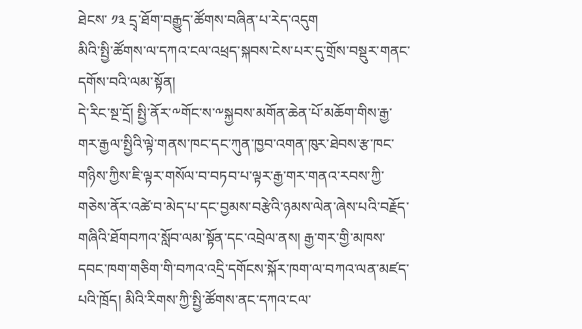ཐེངས་ ༡༣ དྲྭ་ཐོག་བརྒྱུད་ཚོགས་བཞིན་པ་རེད་འདུག
མིའི་སྤྱི་ཚོགས་ལ་དཀའ་ངལ་འཕྲད་སྐབས་ངེས་པར་དུ་གྲོས་བསྡུར་གནང་དགོས་བའི་ལམ་སྟོན།
དེ་རིང་སྔ་དྲོ། སྤྱི་ནོར་༸གོང་ས་༸སྐྱབས་མགོན་ཆེན་པོ་མཆོག་གིས་རྒྱ་གར་རྒྱལ་སྤྱིའི་ལྟེ་གནས་ཁང་དང་ཀུན་ཁྱབ་འགན་ཁུར་ཐེབས་རྩ་ཁང་གཉིས་ཀྱིས་ཇི་ལྟར་གསོལ་བ་བཏབ་པ་ལྟར་རྒྱ་གར་གནའ་རབས་ཀྱི་གཅེས་ནོར་འཚེ་བ་མེད་པ་དང་བྱམས་བརྩེའི་ཉམས་ལེན་ཞེས་པའི་བརྗོད་གཞིའི་ཐོགབཀའ་སློབ་ལམ་སྟོན་དང་འབྲེལ་ནས། རྒྱ་གར་གྱི་མཁས་དབང་ཁག་གཅིག་གི་བཀའ་འདྲི་དགོངས་སྐོར་ཁག་ལ་བཀའ་ལན་མཛད་པའི་ཁྲོད། མིའི་རིགས་ཀྱི་སྤྱི་ཚོགས་ནང་དཀའ་ངལ་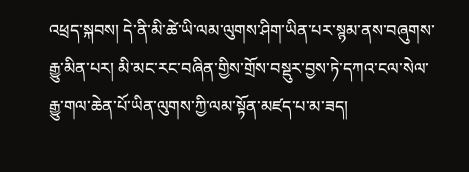འཕྲད་སྐབས། དེ་ནི་མི་ཚེ་ཡི་ལམ་ལུགས་ཤིག་ཡིན་པར་སྙམ་ནས་བཞུགས་རྒྱུ་མིན་པར། མི་མང་རང་བཞིན་གྱིས་གྲོས་བསྡུར་བྱས་ཏེ་དཀའ་ངལ་སེལ་རྒྱུ་གལ་ཆེན་པོ་ཡིན་ལུགས་ཀྱི་ལམ་སྟོན་མཛད་པ་མ་ཟད།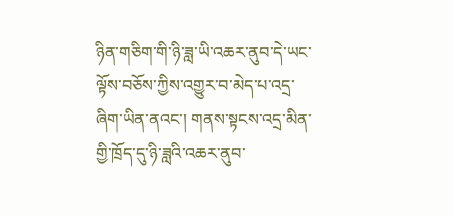ཉིན་གཅིག་གི་ཉི་ཟླ་ཡི་འཆར་ནུབ་དེ་ཡང་ལྟོས་བཅོས་ཀྱིས་འགྱུར་བ་མེད་པ་འདྲ་ཞིག་ཡིན་ནའང་། གནས་སྟངས་འདྲ་མིན་གྱི་ཁྲོད་དུ་ཉི་ཟླའི་འཆར་ནུབ་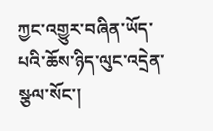ཀྱང་འགྱུར་བཞིན་ཡོད་པའི་ཆོས་ཉིད་ལུང་འདྲེན་སྩལ་སོང་།